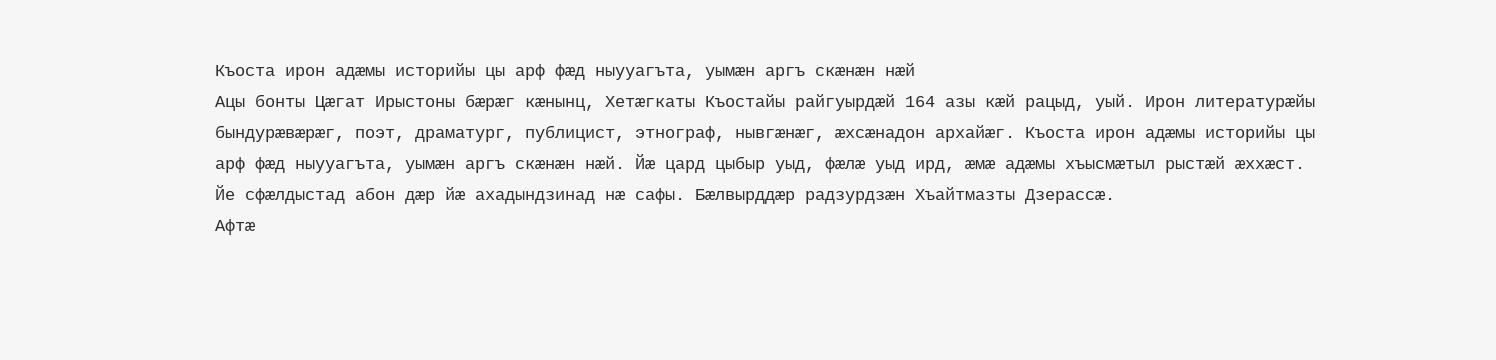Къоста ирон адæмы историйы цы арф фæд ныууагъта, уымæн аргъ скæнæн нæй
Ацы бонты Цæгат Ирыстоны бæрæг кæнынц, Хетæгкаты Къостайы райгуырдæй 164 азы кæй рацыд, уый. Ирон литературæйы бындурæвæрæг, поэт, драматург, публицист, этнограф, нывгæнæг, æхсæнадон архайæг. Къоста ирон адæмы историйы цы арф фæд ныууагъта, уымæн аргъ скæнæн нæй. Йæ цард цыбыр уыд, фæлæ уыд ирд, æмæ адæмы хъысмæтыл рыстæй æххæст. Йе сфæлдыстад абон дæр йæ ахадындзинад нæ сафы. Бæлвырддæр радзурдзæн Хъайтмазты Дзерассæ.
Афтæ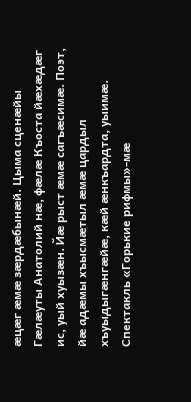æцæг æмæ зæрдæбынæй. Цыма сценæйы Гæлæуты Анатолий нæ, фæлæ Къоста йæхæдæг ис, уый хуызæн. Йæ рыст æмæ сагъæсимæ. Поэт, йæ адæмы хъысмæтыл æмæ цардыл хъуыдыгæнгæйæ, кæй æнкъардта, уыимæ. Спектакль «Горькие рифмы»-мæ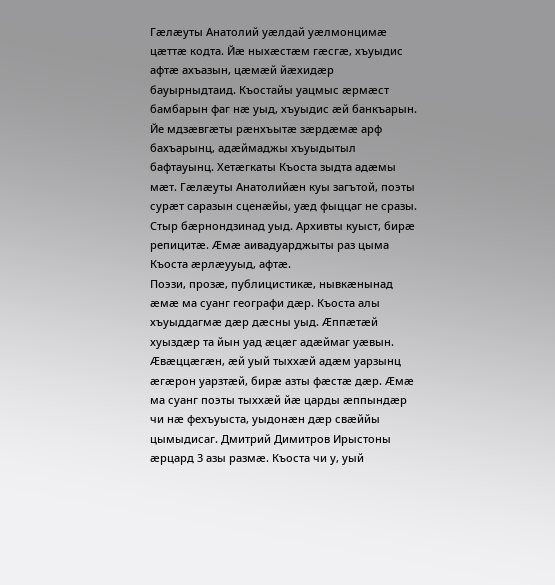Гæлæуты Анатолий уæлдай уæлмонцимæ цæттæ кодта. Йæ ныхæстæм гæсгæ, хъуыдис афтæ ахъазын, цæмæй йæхидæр бауырныдтаид. Къостайы уацмыс æрмæст бамбарын фаг нæ уыд, хъуыдис æй банкъарын.
Йе мдзæвгæты рæнхъытæ зæрдæмæ арф бахъарынц, адæймаджы хъуыдытыл бафтауынц. Хетæгкаты Къоста зыдта адæмы мæт. Гæлæуты Анатолийæн куы загътой, поэты сурæт саразын сценæйы, уæд фыццаг не сразы. Стыр бæрнондзинад уыд. Архивты куыст, бирæ репицитæ. Æмæ аивадуарджыты раз цыма Къоста æрлæууыд, афтæ.
Поэзи, прозæ, публицистикæ, нывкæнынад æмæ ма суанг географи дæр. Къоста алы хъуыддагмæ дæр дæсны уыд. Æппæтæй хуыздæр та йын уад æцæг адæймаг уæвын. Æвæццæгæн, æй уый тыххæй адæм уарзынц æгæрон уарзтæй, бирæ азты фæстæ дæр. Æмæ ма суанг поэты тыххæй йæ царды æппындæр чи нæ фехъуыста, уыдонæн дæр свæййы цымыдисаг. Дмитрий Димитров Ирыстоны æрцард 3 азы размæ. Къоста чи у, уый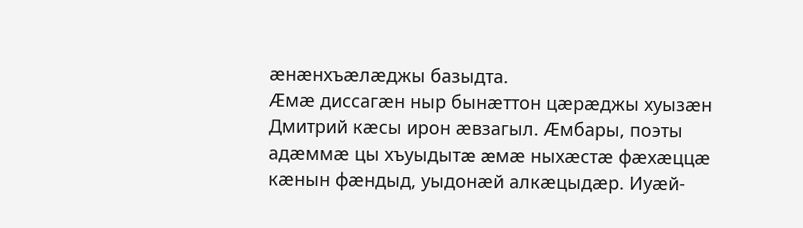æнæнхъæлæджы базыдта.
Æмæ диссагæн ныр бынæттон цæрæджы хуызæн Дмитрий кæсы ирон æвзагыл. Æмбары, поэты адæммæ цы хъуыдытæ æмæ ныхæстæ фæхæццæ кæнын фæндыд, уыдонæй алкæцыдæр. Иуæй-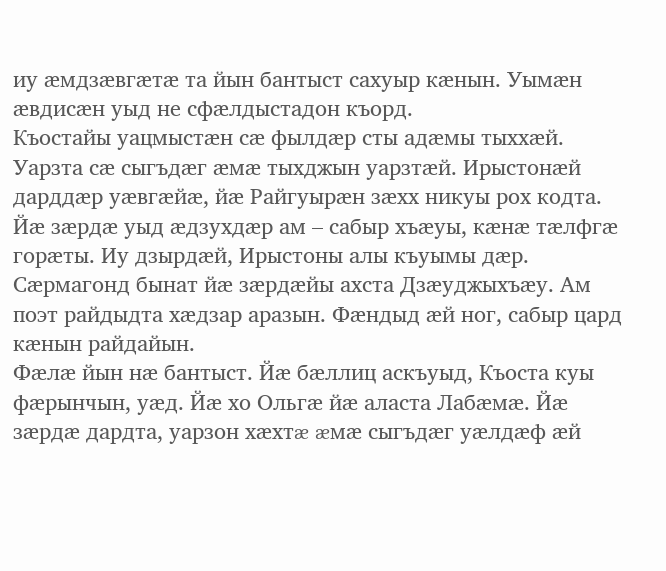иу æмдзæвгæтæ та йын бантыст сахуыр кæнын. Уымæн æвдисæн уыд не сфæлдыстадон къорд.
Къостайы уацмыстæн сæ фылдæр сты адæмы тыххæй. Уарзта сæ сыгъдæг æмæ тыхджын уарзтæй. Ирыстонæй дарддæр уæвгæйæ, йæ Райгуырæн зæхх никуы рох кодта. Йæ зæрдæ уыд æдзухдæр ам – сабыр хъæуы, кæнæ тæлфгæ горæты. Иу дзырдæй, Ирыстоны алы къуымы дæр. Сæрмагонд бынат йæ зæрдæйы ахста Дзæуджыхъæу. Ам поэт райдыдта хæдзар аразын. Фæндыд æй ног, сабыр цард кæнын райдайын.
Фæлæ йын нæ бантыст. Йæ бæллиц аскъуыд, Къоста куы фæрынчын, уæд. Йæ хо Ольгæ йæ аласта Лабæмæ. Йæ зæрдæ дардта, уарзон хæхтæ æмæ сыгъдæг уæлдæф æй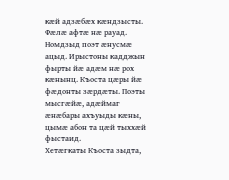кæй адзæбæх кæндзысты. Фæлæ афтæ нæ рауад. Номдзыд поэт æнусмæ ацыд. Ирыстоны кадджын фырты йæ адæм нæ рох кæнынц. Къоста цæры йæ фæдонты зæрдæты. Поэты мысгæйæ, адæймаг æнæбары ахъуыды кæны, цымæ абон та цæй тыххæй фыстаид.
Хетæгкаты Къоста зыдта,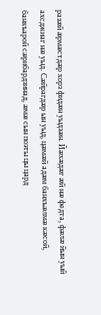разæй æрмæстдæр хорз фидæн уыдзæн. Йæхæдæг æй нæ федта, фæлæ йын уый ахсджиаг нæ уыд. Сæйрагдæр ын уыд, цæмæй адæм банхъæлмæ кæсой, банкъарой сæрибардзинад, æмæ сын поэты цы цард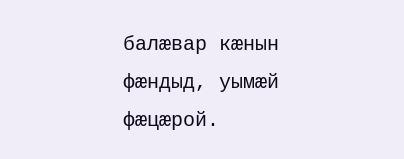балæвар кæнын фæндыд, уымæй фæцæрой.